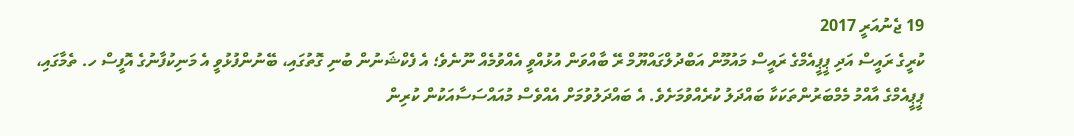19 ޖެނުއަރީ 2017
ކުރީގެ ރައީސް އަދި ޕީޕީއެމްގެ ރައީސް މައުމޫން އަބްދުލްގައްޔޫމް ރޭ ބާއްވަން އުޅުއްވީ އެއްވުމެއް ނޫނެވެ؛ އެ ފެކްޝަނުން ބުނި ގޮތުގައި، ބޭނުންފުޅުވީ އެ މަނިކުފާނުގެ އޮފީސް ހ. ތެމާގައި، ޕީޕީއެމްގެ އާއްމު މެމްބަރުންތަކަކާ ބައްދަލު ކުރެއްވުމަށެވެ. އެ ބައްދަލުވުމަށް އެއްވެސް މުއައްސަސާއަކުން ކުރިން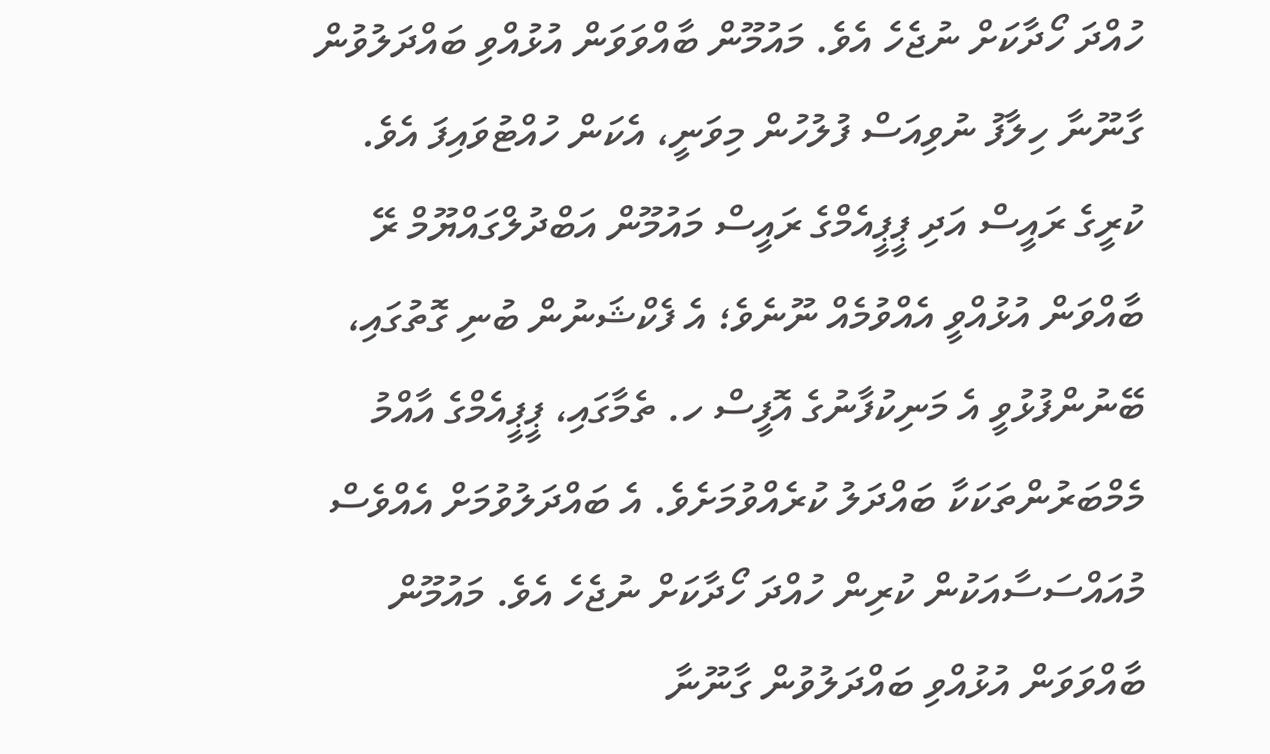ހުއްދަ ހޯދާކަށް ނުޖެހެ އެވެ. މައުމޫން ބާއްވަވަން އުޅުއްވި ބައްދަލުވުން ގާނޫނާ ހިލާފު ނުވިއަސް ފުލުހުން މިވަނީ، އެކަން ހުއްޓުވައިފަ އެވެ.
ކުރީގެ ރައީސް އަދި ޕީޕީއެމްގެ ރައީސް މައުމޫން އަބްދުލްގައްޔޫމް ރޭ ބާއްވަން އުޅުއްވީ އެއްވުމެއް ނޫނެވެ؛ އެ ފެކްޝަނުން ބުނި ގޮތުގައި، ބޭނުންފުޅުވީ އެ މަނިކުފާނުގެ އޮފީސް ހ. ތެމާގައި، ޕީޕީއެމްގެ އާއްމު މެމްބަރުންތަކަކާ ބައްދަލު ކުރެއްވުމަށެވެ. އެ ބައްދަލުވުމަށް އެއްވެސް މުއައްސަސާއަކުން ކުރިން ހުއްދަ ހޯދާކަށް ނުޖެހެ އެވެ. މައުމޫން ބާއްވަވަން އުޅުއްވި ބައްދަލުވުން ގާނޫނާ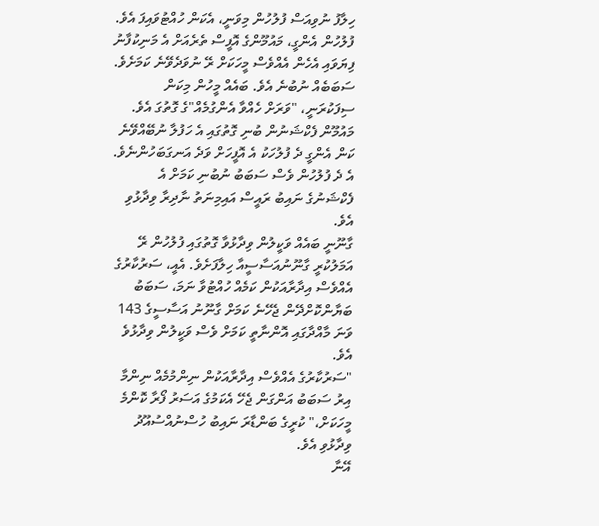ހިލާފު ނުވިއަސް ފުލުހުން މިވަނީ، އެކަން ހުއްޓުވައިފަ އެވެ.
ފުލުހުން އެންގީ، މައުމޫންގެ އޮފީސް ތެރެއަށް އެ މަނިކުފާނު ފިޔަވައި އެހެން އެއްވެސް މީހަކަށް ރޭ ނުވަދެވޭނެ ކަމަށެވެ. ސަބަބެއް ނުބުނެ އެވެ. ބައެއް މީހުން މިކަން ސިފަކުރަނީ، "ވަރަށް ހެއްވާ އެންގުމެއް"ގެ ގޮތުގަ އެވެ.
މައުމޫން ފެކްޝަނުން ބުނި ގޮތުގައި އެ ހަފުލާ ނުބޭއްވޭނެ ކަން އެންގީ ދެ ފުލުހަކު އެ އޮފީހަށް ވަދެ އަނގަބަހުންނެވެ. އެ ދެ ފުލުހުން ވެސް ސަބަބު ނުބުނި ކަމަށް އެ ފެކްޝަނުގެ ނައިބު ރައީސް އައިމިނަތު ނާދިރާ ވިދާޅުވި އެވެ.
ގާނޫނީ ބައެއް ވަކީލުން ވިދާޅުވާ ގޮތުގައި ފުލުހުން ރޭ އަމަލުކުރީ ގާނޫނުއަސާސީއާ ހިލާފަށެވެ. އެއީ، ސަރުކާރުގެ އެއްވެސް އިދާރާއަކުން ކަމެއް ހުއްޓުވާ ނަމަ، ސަބަބު ބަޔާންކޮށްދޭން ޖެހޭނެ ކަމަށް ގާނޫނު އަސާސީގެ 143 ވަނަ މާއްދާގައި އޮންނާތީ ކަމަށް ވެސް ވަކީލުން ވިދާޅުވެ އެވެ.
"ސަރުކާރުގެ އެއްވެސް އިދާރާއަކުން ނިންމުމެއް ނިންމާ އިރު ސަބަބު އަންގަން ޖެހޭ އެކަމުގެ އަސަރު ފޯރާ ކޮންމެ މީހަކަށް،" ކުރީގެ ބަންޑާރަ ނައިބު ހުސްނުއްސުއޫދު ވިދާޅުވި އެވެ.
އޭނާ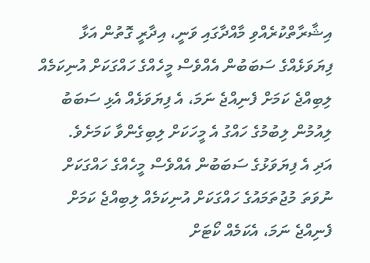އިޝާރާތްކުރެއްވި މާއްދާގައި ވަނީ، އިދާރީ ގޮތުން އަޅާ ފިޔަވަޅެއްގެ ސަބަބުން އެއްވެސް މީހެއްގެ ހައްގަކަށް އުނިކަމެއް ލިބިއްޖެ ކަމަށް ފެނިއްޖެ ނަމަ، އެ ފިޔަވަޅެއް އެޅި ސަބަބު ލިއުމުން ލިބުމުގެ ހައްގު އެ މީހަކަށް ލިބިގެންވާ ކަމަށެވެ.
އަދި އެ ފިޔަވަޅުގެ ސަބަބުން އެއްވެސް މީހެއްގެ ހައްގަކަށް ނުވަތަ މުޖުތަމައުގެ ހައްގަކަށް އުނިކަމެއް ލިބިއްޖެ ކަމަށް ފެނިއްޖެ ނަމަ، އެކަމެއް ކޯޓަށް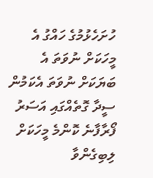ހުށަހެޅުމުގެ ހައްގު އެ މީހަކަށް ނުވަތަ އެ ބަޔަކަށް ނުވަތަ އެކަމުން ސީދާ ގޮތެއްގައި އަސަރު ފޯރާފާނެ ކޮންމެ މީހަކަށް ލިބިގެންވާ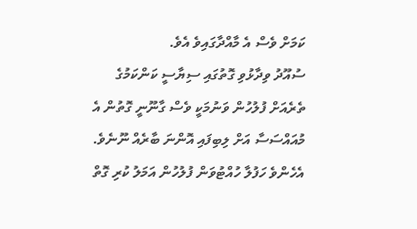ކަމަށް ވެސް އެ މާއްދާގައިވެ އެވެ.
ސުއޫދު ވިދާޅުވި ގޮތުގައި ސިޔާސީ ކަންކަމުގެ ތެރެއަށް ފުލުހުން ވަނުމަކީ ވެސް ގާނޫނީ ގޮތުން އެ މުއައްސަސާ އަށް ލިބިފައި އޮންނަ ބާރެއް ނޫނެވެ. އެހެންވެ ހަފުލާ ހުއްޓުވަން ފުލުހުން އަމަލު ކުރި ގޮތް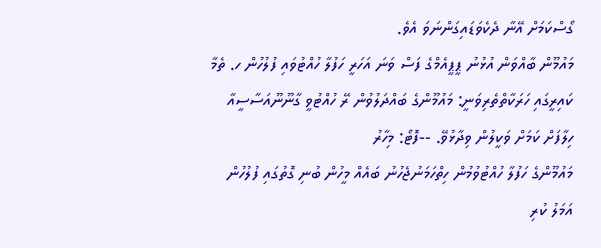ގޯސްކަމަށް އޭނާ ދެކެވަޑައިގަންނަވަ އެވެ.
މައުމޫން ބާއްވަން އުޅުނު ޕީޕީއެމްގެ ފަސް ވަނަ އަހަރީ ހަފުލާ ހުއްޓުވައި ފުލުހުން ހ. ތެމާ ކައިރީގައި ހަރަކާތްތެރިވަނީ: މައުމޫންގެ ބައްދަލުވުން ރޭ ހުއްޓުވީ ގާނޫނޫއަސާސީއާ ހިލާފަށް ކަމަށް ވަކީލުން ވިދާޅުވޭ. --ފޮޓޯ: މިހާރު
މައުމޫންގެ ހަފުލާ ހުއްޓުވުމުން ހިތްހަމަނުޖެހުނު ބައެއް މީހުން ބުނި ގޮތުގައި ފުލުހުން އަމަލު ކުރި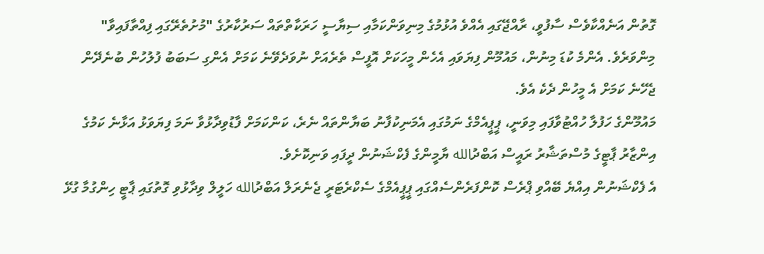ގޮތުން އަނެއްކާވެސް ސާފުވީ، ރާއްޖޭގައި އެއްވެ އުޅުމުގެ މިނިވަންކަމާއި ސިޔާސީ ހަރަކާތްތައް ސަރުކާރުގެ "މުށުތެރޭގައި ފިއްތާފައިވާ" މިންވަރެވެ. އެންމެ ކުޑަ މިނުން، މައުމޫން ފިޔަވައި އެހެން މީހަކަށް އޮފީސް ތެރެއަށް ނުވަދެވޭނެ ކަމަށް އެންގި ސަބަބު ފުލުހުން ބުނެދޭން ޖެހޭނެ ކަމަށް އެ މީހުން ދެކެ އެވެ.
މައުމޫންގެ ހަފުލާ ހުއްޓުވާފައި މިވަނީ، ޕީޕީއެމްގެ ނަމުގައި އެމަނިކުފާނު ބަޔާންތައް ނެރެ، ކަންކަމަށް ފާޑުވިދާޅުވާ ނަމަ ފިޔަވަޅު އަޅާނެ ކަމުގެ އިންޒާރު ޕާޓީގެ މުސްތަޝާރު ރައީސް އަބްދުالله ޔާމީންގެ ފެކްޝަނުން ދީފައި ވަނިކޮށެވެ.
އެ ފެކްޝަނުން އިއްޔެ ބޭއްވި ޕްރެސް ކޮންފަރެންސެއްގައި ޕީޕީއެމްގެ ސެކްރެޓަރީ ޖެނެރަލް އަބްދުالله ހަލީލް ވިދާޅުވި ގޮތުގައި ޕާޓީ ހިންގުމާ ގުޅޭ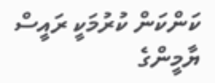ކަންކަން ކުރުމަކީ ރައީސް ޔާމީންގެ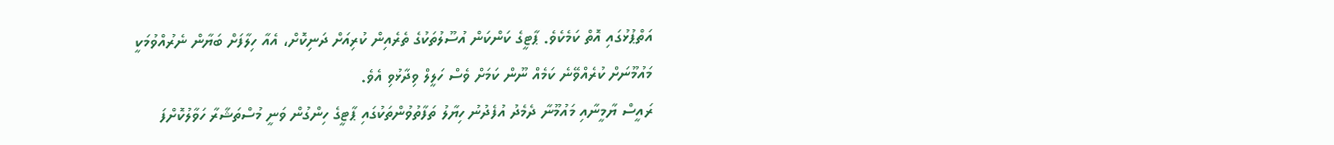އަތްޕުޅުގައި އޮތް ކަމެކެވެ. ޕާޓީގެ ކަންކަން އުސޫލުތަކުގެ ތެރެއިން ކުރިއަށް ދަނިކޮށް، އެއާ ހިލާފަށް ބަޔާން ނެރުއްވުމަކީ މައުމޫނަށް ކުރެއްވޭނެ ކަމެއް ނޫން ކަމަށް ވެސް ހަލީލް ވިދާޅުވި އެވެ.
ރައީސް ޔާމީނާއި މައުމޫނާ ދެމެދު އުފެދުނު ހިޔާލު ތަފާތުވުންތަކުގައި ޕާޓީގެ ހިންގުން ވަނީ މުސްތަޝާރާ ހަވާލުކޮށްފަ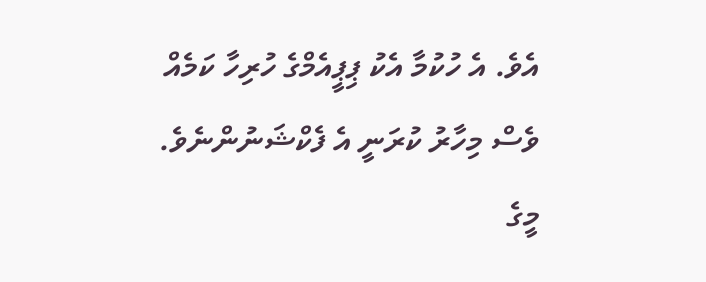އެވެ. އެ ހުކުމާ އެކު ޕިޕީއެމްގެ ހުރިހާ ކަމެއް ވެސް މިހާރު ކުރަނީ އެ ފެކްޝަނުންނެވެ.
މީގެ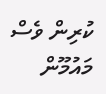ކުރިން ވެސް މައުމޫން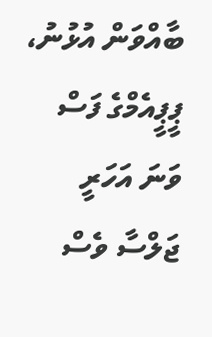ބާއްވަން އުޅުނު، ޕީޕީއެމްގެ ފަސް ވަނަ އަހަރީ ޖަލްސާ ވެސް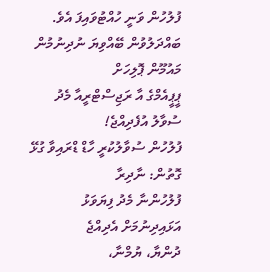ފުލުހުން ވަނީ ހުއްޓުވައިފަ އެވެ.
ބައްދަލުވުން ބޭއްވިޔަ ނުދިނުމުން މައުމޫން ޕޮލިހަށް
ޕީޕީއެމްގެ އާ ރަޖިސްޓްރީއާ މެދު ސުވާލު އުފެދިއްޖެ!
ފުލުހުން ސުވާލުކުރީ ހާޑް ޑްރައިވާ ގުޅޭ ގޮތުން: ނާދިރާ
ފުލުހުންނާ މެދު ފިޔަވަޅު އަޅައިދިނުމަށް އެދިއްޖެ
ދުންޔާ، ޔުމްނާ،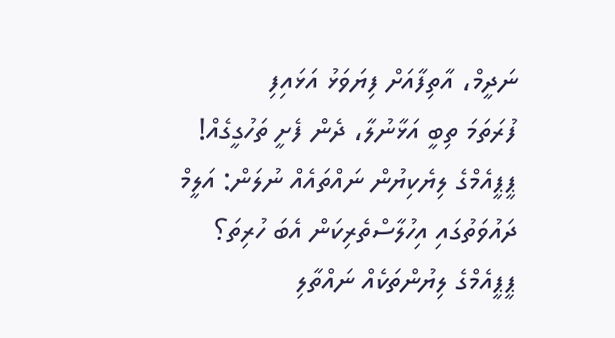ނަދީމް، އާތިފާއަށް ފިޔަވަޅު އަޅައިފި
ފުރަތަމަ ތިބީ އަޅާނުލާ، ދެން ފެށީ ތަހުގީގެއް!
ޕީޕީއެމްގެ ލިޔެކިޔުން ނައްތައެއް ނުލަން: އަލީމް
ދައުވަތުގައި އިހުލާސްތެރިކަން އެބަ ހުރިތަ؟
ޕީޕީއެމްގެ ލިޔުންތަކެއް ނައްތާލި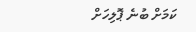ކަމަށް ބުނެ ޕޮލިހަށް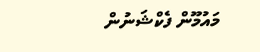މައުމޫން ފެކްޝަނުން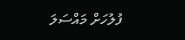ފުލުހަށް މައްސަލަ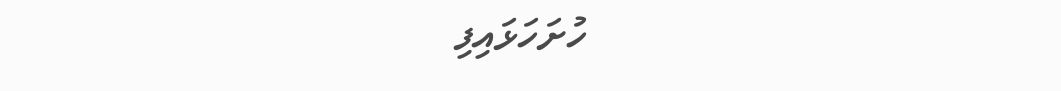ހުށަހަޅައިފި